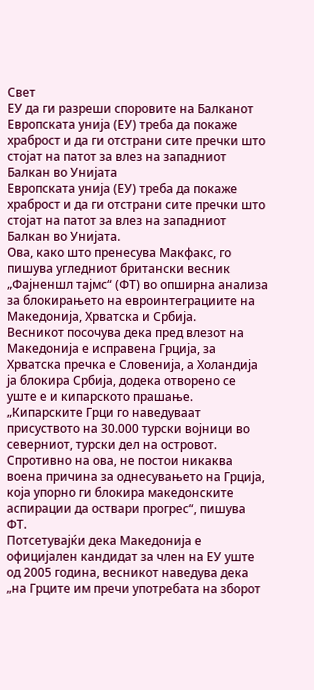Свет
ЕУ да ги разреши споровите на Балканот
Европската унија (ЕУ) треба да покаже храброст и да ги отстрани сите пречки што стојат на патот за влез на западниот Балкан во Унијата
Европската унија (ЕУ) треба да покаже храброст и да ги отстрани сите пречки што стојат на патот за влез на западниот Балкан во Унијата.
Ова, како што пренесува Макфакс, го пишува угледниот британски весник „Фајненшл тајмс“ (ФТ) во опширна анализа за блокирањето на евроинтеграциите на Македонија, Хрватска и Србија.
Весникот посочува дека пред влезот на Македонија е исправена Грција, за Хрватска пречка е Словенија, а Холандија ја блокира Србија, додека отворено се уште е и кипарското прашање.
„Кипарските Грци го наведуваат присуството на 30.000 турски војници во северниот, турски дел на островот. Спротивно на ова, не постои никаква воена причина за однесувањето на Грција, која упорно ги блокира македонските аспирации да оствари прогрес“, пишува ФТ.
Потсетувајќи дека Македонија е официјален кандидат за член на ЕУ уште од 2005 година, весникот наведува дека „на Грците им пречи употребата на зборот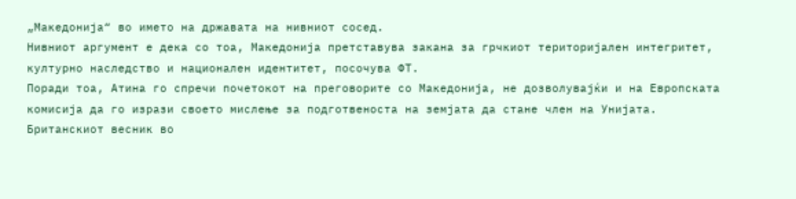„Македонија“ во името на државата на нивниот сосед.
Нивниот аргумент е дека со тоа, Македонија претставува закана за грчкиот територијален интегритет, културно наследство и национален идентитет, посочува ФТ.
Поради тоа, Атина го спречи почетокот на преговорите со Македонија, не дозволувајќи и на Европската комисија да го изрази своето мислење за подготвеноста на земјата да стане член на Унијата.
Британскиот весник во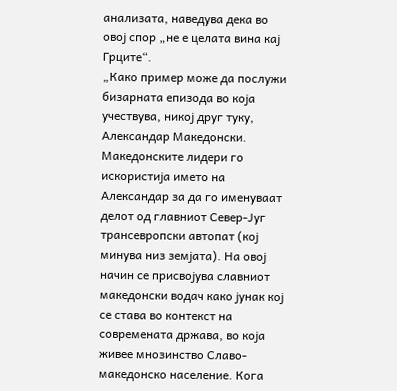анализата, наведува дека во овој спор „не е целата вина кај Грците“.
„Како пример може да послужи бизарната епизода во која учествува, никој друг туку, Александар Македонски. Македонските лидери го искористија името на Александар за да го именуваат делот од главниот Север-Југ трансевропски автопат (кој минува низ земјата). На овој начин се присвојува славниот македонски водач како јунак кој се става во контекст на современата држава, во која живее мнозинство Славо-македонско население. Кога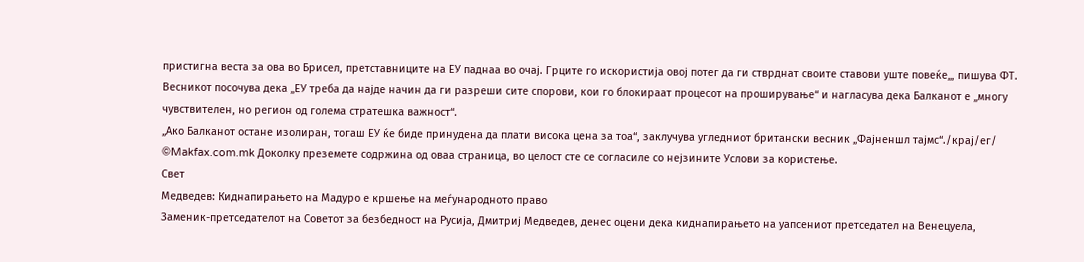пристигна веста за ова во Брисел, претставниците на ЕУ паднаа во очај. Грците го искористија овој потег да ги стврднат своите ставови уште повеќе„, пишува ФТ.
Весникот посочува дека „ЕУ треба да најде начин да ги разреши сите спорови, кои го блокираат процесот на проширување“ и нагласува дека Балканот е „многу чувствителен, но регион од голема стратешка важност“.
„Ако Балканот остане изолиран, тогаш ЕУ ќе биде принудена да плати висока цена за тоа“, заклучува угледниот британски весник „Фајненшл тајмс“./крај/ег/
©Makfax.com.mk Доколку преземете содржина од оваа страница, во целост сте се согласиле со нејзините Услови за користење.
Свет
Медведев: Киднапирањето на Мадуро е кршење на меѓународното право
Заменик-претседателот на Советот за безбедност на Русија, Дмитриј Медведев, денес оцени дека киднапирањето на уапсениот претседател на Венецуела,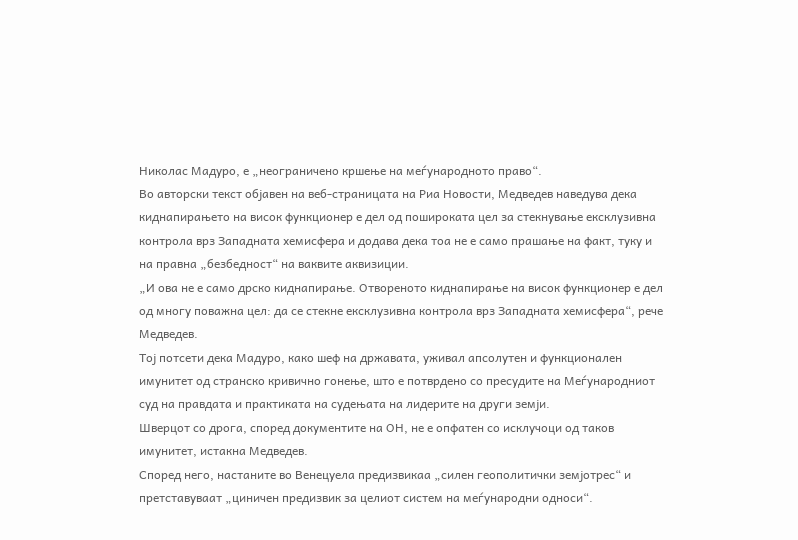Николас Мадуро, е „неограничено кршење на меѓународното право“.
Во авторски текст објавен на веб-страницата на Риа Новости, Медведев наведува дека киднапирањето на висок функционер е дел од пошироката цел за стекнување ексклузивна контрола врз Западната хемисфера и додава дека тоа не е само прашање на факт, туку и на правна „безбедност“ на ваквите аквизиции.
„И ова не е само дрско киднапирање. Отвореното киднапирање на висок функционер е дел од многу поважна цел: да се стекне ексклузивна контрола врз Западната хемисфера“, рече Медведев.
Тој потсети дека Мадуро, како шеф на државата, уживал апсолутен и функционален имунитет од странско кривично гонење, што е потврдено со пресудите на Меѓународниот суд на правдата и практиката на судењата на лидерите на други земји.
Шверцот со дрога, според документите на ОН, не е опфатен со исклучоци од таков имунитет, истакна Медведев.
Според него, настаните во Венецуела предизвикаа „силен геополитички земјотрес“ и претставуваат „циничен предизвик за целиот систем на меѓународни односи“.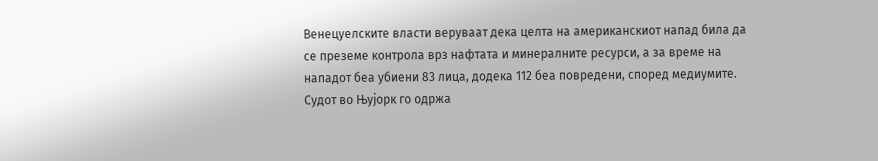Венецуелските власти веруваат дека целта на американскиот напад била да се преземе контрола врз нафтата и минералните ресурси, а за време на нападот беа убиени 83 лица, додека 112 беа повредени, според медиумите.
Судот во Њујорк го одржа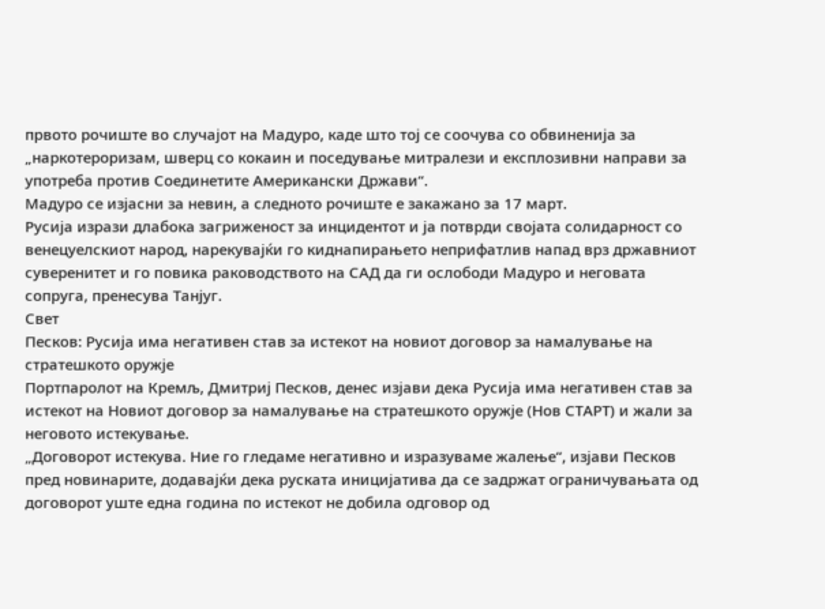првото рочиште во случајот на Мадуро, каде што тој се соочува со обвиненија за „наркотероризам, шверц со кокаин и поседување митралези и експлозивни направи за употреба против Соединетите Американски Држави“.
Мадуро се изјасни за невин, а следното рочиште е закажано за 17 март.
Русија изрази длабока загриженост за инцидентот и ја потврди својата солидарност со венецуелскиот народ, нарекувајќи го киднапирањето неприфатлив напад врз државниот суверенитет и го повика раководството на САД да ги ослободи Мадуро и неговата сопруга, пренесува Танјуг.
Свет
Песков: Русија има негативен став за истекот на новиот договор за намалување на стратешкото оружје
Портпаролот на Кремљ, Дмитриј Песков, денес изјави дека Русија има негативен став за истекот на Новиот договор за намалување на стратешкото оружје (Нов СТАРТ) и жали за неговото истекување.
„Договорот истекува. Ние го гледаме негативно и изразуваме жалење“, изјави Песков пред новинарите, додавајќи дека руската иницијатива да се задржат ограничувањата од договорот уште една година по истекот не добила одговор од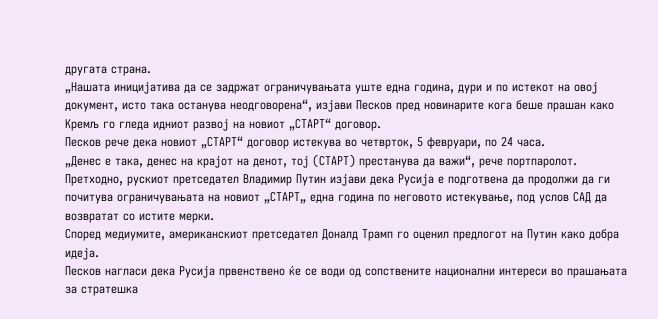другата страна.
„Нашата иницијатива да се задржат ограничувањата уште една година, дури и по истекот на овој документ, исто така останува неодговорена“, изјави Песков пред новинарите кога беше прашан како Кремљ го гледа идниот развој на новиот „СТАРТ“ договор.
Песков рече дека новиот „СТАРТ“ договор истекува во четврток, 5 февруари, по 24 часа.
„Денес е така, денес на крајот на денот, тој (СТАРТ) престанува да важи“, рече портпаролот.
Претходно, рускиот претседател Владимир Путин изјави дека Русија е подготвена да продолжи да ги почитува ограничувањата на новиот „СТАРТ„ една година по неговото истекување, под услов САД да возвратат со истите мерки.
Според медиумите, американскиот претседател Доналд Трамп го оценил предлогот на Путин како добра идеја.
Песков нагласи дека Русија првенствено ќе се води од сопствените национални интереси во прашањата за стратешка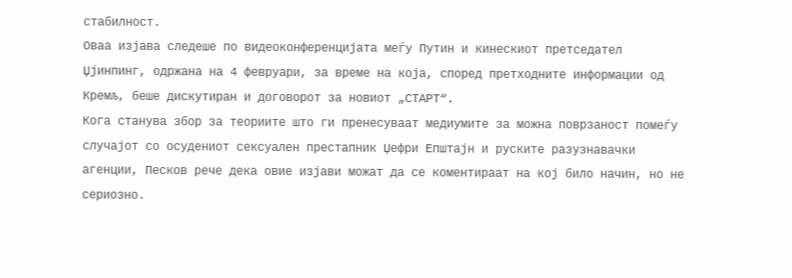стабилност.
Оваа изјава следеше по видеоконференцијата меѓу Путин и кинескиот претседател Џјинпинг, одржана на 4 февруари, за време на која, според претходните информации од Кремљ, беше дискутиран и договорот за новиот „СТАРТ“.
Кога станува збор за теориите што ги пренесуваат медиумите за можна поврзаност помеѓу случајот со осудениот сексуален престапник Џефри Епштајн и руските разузнавачки агенции, Песков рече дека овие изјави можат да се коментираат на кој било начин, но не сериозно.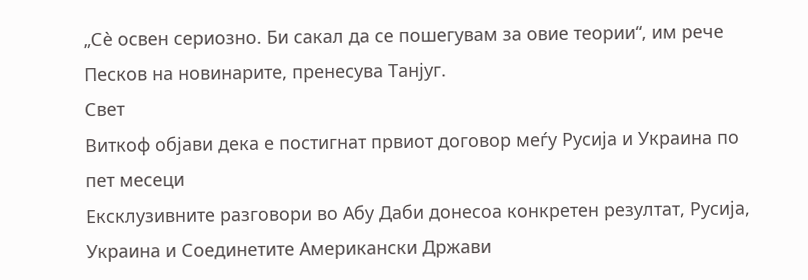„Сè освен сериозно. Би сакал да се пошегувам за овие теории“, им рече Песков на новинарите, пренесува Танјуг.
Свет
Виткоф објави дека е постигнат првиот договор меѓу Русија и Украина по пет месеци
Ексклузивните разговори во Абу Даби донесоа конкретен резултат, Русија, Украина и Соединетите Американски Држави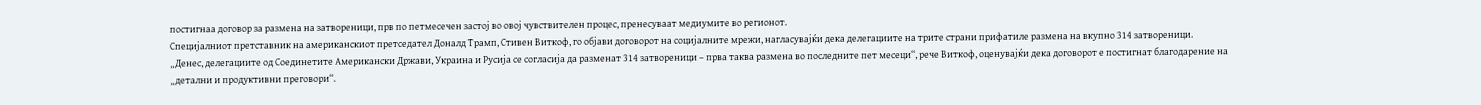постигнаа договор за размена на затвореници, прв по петмесечен застој во овој чувствителен процес, пренесуваат медиумите во регионот.
Специјалниот претставник на американскиот претседател Доналд Трамп, Стивен Виткоф, го објави договорот на социјалните мрежи, нагласувајќи дека делегациите на трите страни прифатиле размена на вкупно 314 затвореници.
„Денес, делегациите од Соединетите Американски Држави, Украина и Русија се согласија да разменат 314 затвореници – прва таква размена во последните пет месеци“, рече Виткоф, оценувајќи дека договорот е постигнат благодарение на „детални и продуктивни преговори“.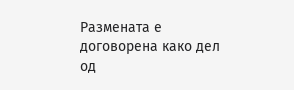Размената е договорена како дел од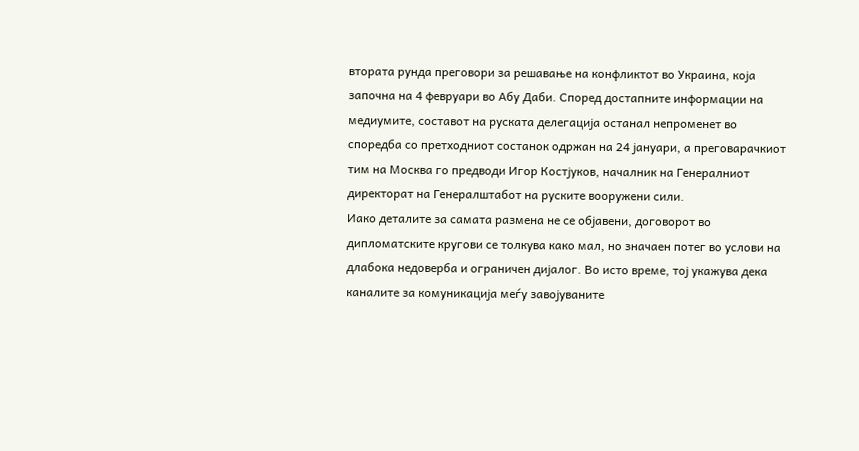втората рунда преговори за решавање на конфликтот во Украина, која започна на 4 февруари во Абу Даби. Според достапните информации на медиумите, составот на руската делегација останал непроменет во споредба со претходниот состанок одржан на 24 јануари, а преговарачкиот тим на Москва го предводи Игор Костјуков, началник на Генералниот директорат на Генералштабот на руските вооружени сили.
Иако деталите за самата размена не се објавени, договорот во дипломатските кругови се толкува како мал, но значаен потег во услови на длабока недоверба и ограничен дијалог. Во исто време, тој укажува дека каналите за комуникација меѓу завојуваните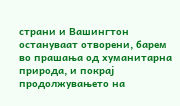страни и Вашингтон остануваат отворени, барем во прашања од хуманитарна природа, и покрај продолжувањето на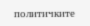политичките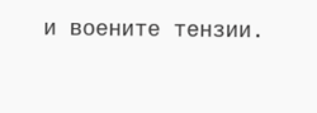и воените тензии.